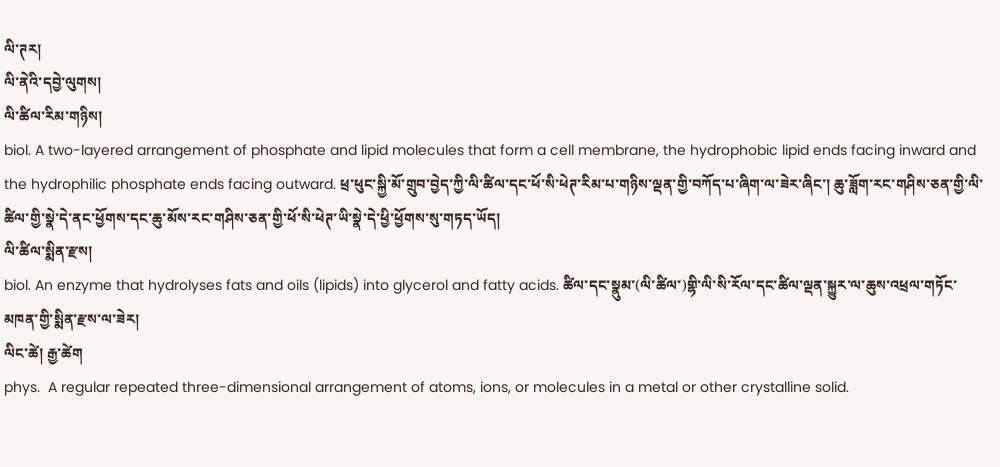ལི་ཊར།
ལི་ནེའི་དབྱེ་ལུགས།
ལི་ཚིལ་རིམ་གཉིས།
biol. A two-layered arrangement of phosphate and lipid molecules that form a cell membrane, the hydrophobic lipid ends facing inward and the hydrophilic phosphate ends facing outward. ཕྲ་ཕུང་སྐྱི་མོ་གྲུབ་བྱེད་ཀྱི་ལི་ཚིལ་དང་ཕོ་སི་ཕེཊ་རིམ་པ་གཉིས་ལྡན་གྱི་བཀོད་པ་ཞིག་ལ་ཟེར་ཞིང་། ཆུ་ཟློག་རང་གཤིས་ཅན་གྱི་ལི་ཚིལ་གྱི་སྣེ་དེ་ནང་ཕྱོགས་དང་ཆུ་མོས་རང་གཤིས་ཅན་གྱི་ཕོ་སི་ཕེཊ་ཡི་སྣེ་དེ་ཕྱི་ཕྱོགས་སུ་གཏད་ཡོད།
ལི་ཚིལ་སྨིན་རྫས།
biol. An enzyme that hydrolyses fats and oils (lipids) into glycerol and fatty acids. ཚིལ་དང་སྣུམ་(ལི་ཚིལ་)གྷི་ལི་སི་རོལ་དང་ཚིལ་ལྡན་སྐྱུར་ལ་ཆུས་འཕྲལ་གཏོང་མཁན་གྱི་སྨིན་རྫས་ལ་ཟེར།
ལིང་ཚེ། རྒྱ་ཚེག
phys.  A regular repeated three-dimensional arrangement of atoms, ions, or molecules in a metal or other crystalline solid.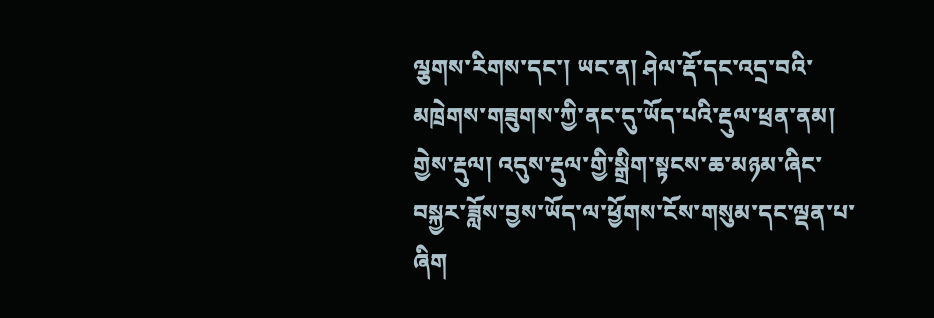ལྕགས་རིགས་དང་། ཡང་ན། ཤེལ་རྡོ་དང་འདྲ་བའི་མཁྲེགས་གཟུགས་ཀྱི་ནང་དུ་ཡོད་པའི་རྡུལ་ཕྲན་ནམ། གྱེས་རྡུལ། འདུས་རྡུལ་གྱི་སྒྲིག་སྟངས་ཆ་མཉམ་ཞིང་བསྐྱར་ཟློས་བྱས་ཡོད་ལ་ཕྱོགས་ངོས་གསུམ་དང་ལྡན་པ་ཞིག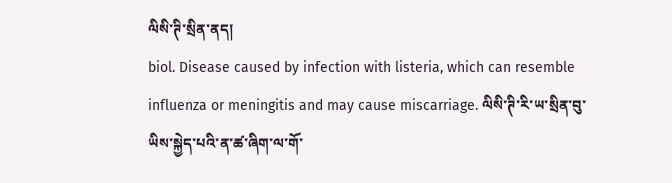ལིསི་ཊི་སྲིན་ནད།
biol. Disease caused by infection with listeria, which can resemble influenza or meningitis and may cause miscarriage. ལིསི་ཊི་རི་ཡ་སྲིན་བུ་ཡིས་སྐྱེད་པའི་ན་ཚ་ཞིག་ལ་གོ་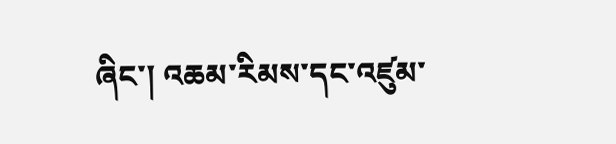ཞིང་། འཆམ་རིམས་དང་འཛུམ་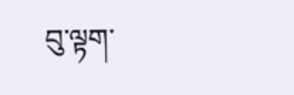བུ་ལྟག་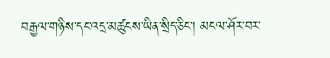བརྒྱལ་གཉིས་དང་འདྲ་མཚུངས་ཡིན་སྲིད་ཅིང་། མངལ་ཤོར་བར་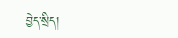བྱེད་སྲིད།